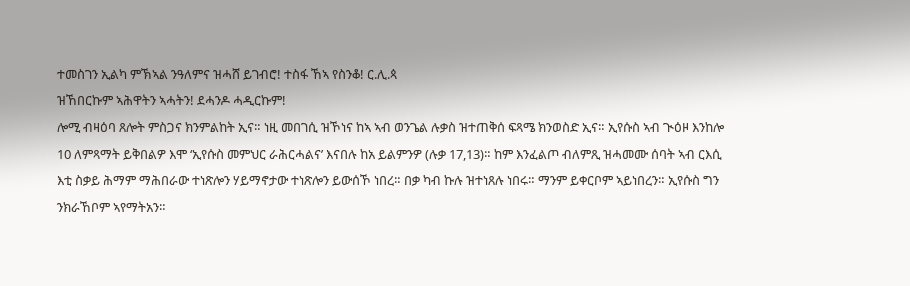ተመስገን ኢልካ ምኽኣል ንዓለምና ዝሓሸ ይገብሮ! ተስፋ ኸኣ የስንቆ! ር.ሊ.ጳ
ዝኸበርኩም ኣሕዋትን ኣሓትን! ደሓንዶ ሓዲርኩም!
ሎሚ ብዛዕባ ጸሎት ምስጋና ክንምልከት ኢና። ነዚ መበገሲ ዝኾነና ከኣ ኣብ ወንጌል ሉቃስ ዝተጠቅሰ ፍጻሜ ክንወስድ ኢና። ኢየሱስ ኣብ ጒዕዞ እንከሎ 10 ለምጻማት ይቅበልዎ እሞ ‘ኢየሱስ መምህር ራሕርሓልና’ እናበሉ ከአ ይልምንዎ (ሉቃ 17,13)። ከም እንፈልጦ ብለምጺ ዝሓመሙ ሰባት ኣብ ርእሲ እቲ ስቃይ ሕማም ማሕበራው ተነጽሎን ሃይማኖታው ተነጽሎን ይውሰኾ ነበረ። በቃ ካብ ኩሉ ዝተነጸሉ ነበሩ። ማንም ይቀርቦም ኣይነበረን። ኢየሱስ ግን ንክራኸቦም ኣየማትአን።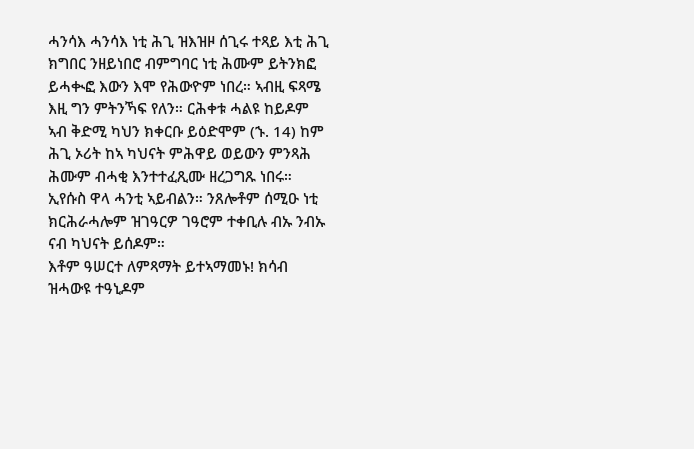ሓንሳእ ሓንሳእ ነቲ ሕጊ ዝእዝዞ ሰጊሩ ተጻይ እቲ ሕጊ ክግበር ንዘይነበሮ ብምግባር ነቲ ሕሙም ይትንክፎ ይሓቊፎ እውን እሞ የሕውዮም ነበረ። ኣብዚ ፍጻሜ እዚ ግን ምትንኻፍ የለን። ርሕቀቱ ሓልዩ ከይዶም ኣብ ቅድሚ ካህን ክቀርቡ ይዕድሞም (ኁ. 14) ከም ሕጊ ኦሪት ከኣ ካህናት ምሕዋይ ወይውን ምንጻሕ ሕሙም ብሓቂ እንተተፈጺሙ ዘረጋግጹ ነበሩ። ኢየሱስ ዋላ ሓንቲ ኣይብልን። ንጸሎቶም ሰሚዑ ነቲ ክርሕራሓሎም ዝገዓርዎ ገዓሮም ተቀቢሉ ብኡ ንብኡ ናብ ካህናት ይሰዶም።
እቶም ዓሠርተ ለምጻማት ይተኣማመኑ! ክሳብ ዝሓውዩ ተዓኒዶም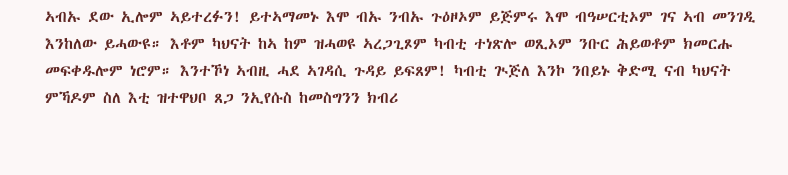ኣብኡ ደው ኢሎም ኣይተረፉን! ይተኣማመኑ እሞ ብኡ ንብኡ ጉዕዞኦም ይጅምሩ እሞ ብዓሠርቲኦም ገና ኣብ መንገዲ እንከለው ይሓውዩ። እቶም ካህናት ከኣ ከም ዝሓወዩ ኣረጋጊጾም ካብቲ ተነጽሎ ወጺኦም ንቡር ሕይወቶም ክመርሑ መፍቀዱሎም ነሮም። እንተኾነ ኣብዚ ሓደ ኣገዳሲ ጉዳይ ይፍጸም! ካብቲ ጒጅለ እንኮ ንበይኑ ቅድሚ ናብ ካህናት ምኻዶም ስለ እቲ ዝተዋህቦ ጸጋ ንኢየሱስ ከመስግንን ክብሪ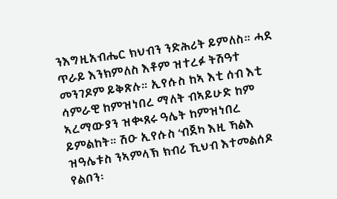ንእግዚአብሔር ክህብን ንድሕሪት ይምለስ። ሓደ ጥራይ እንክምለስ እቶም ዝተረፉ ትሽዓተ መንገዶም ይቅጽሉ። ኢየሱስ ከኣ እቲ ሰብ እቲ ሳምራዊ ከምዝነበረ ማለት ብኣይሁድ ከም ኣረማውያን ዝቊጸሩ ዓሌት ከምዝነበረ ይምልከት። ሽዑ ኢየሱስ ‘ብጀካ እዚ ኻልእ ዝዓሌቱስ ንኣምላኽ ክብሪ ኺህብ እተመልሰዶ የልቦን፡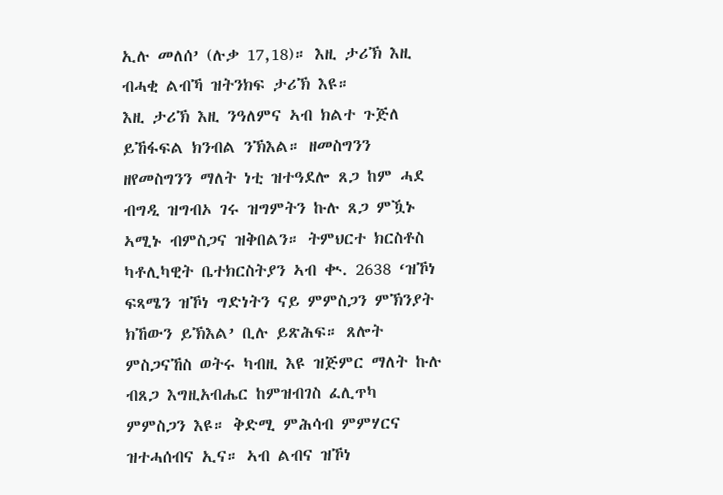ኢሉ መለሰ’ (ሉቃ 17,18)። እዚ ታሪኽ እዚ ብሓቂ ልብኻ ዝትንክፍ ታሪኽ እዩ።
እዚ ታሪኽ እዚ ንዓለምና ኣብ ክልተ ጉጅለ ይኸፋፍል ክንብል ንኽእል። ዘመስግንን ዘየመስግንን ማለት ነቲ ዝተዓደሎ ጸጋ ከም ሓደ ብግዲ ዝግብኦ ገሩ ዝግምትን ኩሉ ጸጋ ምዃኑ ኣሚኑ ብምስጋና ዝቅበልን። ትምህርተ ክርስቶስ ካቶሊካዊት ቤተክርስትያን ኣብ ቊ. 2638 ‘ዝኾነ ፍጻሜን ዝኾነ ግድነትን ናይ ምምስጋን ምኽንያት ክኸውን ይኽእል’ ቢሉ ይጽሕፍ። ጸሎት ምስጋናኸስ ወትሩ ካብዚ እዩ ዝጅምር ማለት ኩሉ ብጸጋ እግዚአብሔር ከምዝብገስ ፈሊጥካ ምምስጋን እዩ። ቅድሚ ምሕሳብ ምምሃርና ዝተሓሰብና ኢና። ኣብ ልብና ዝኾነ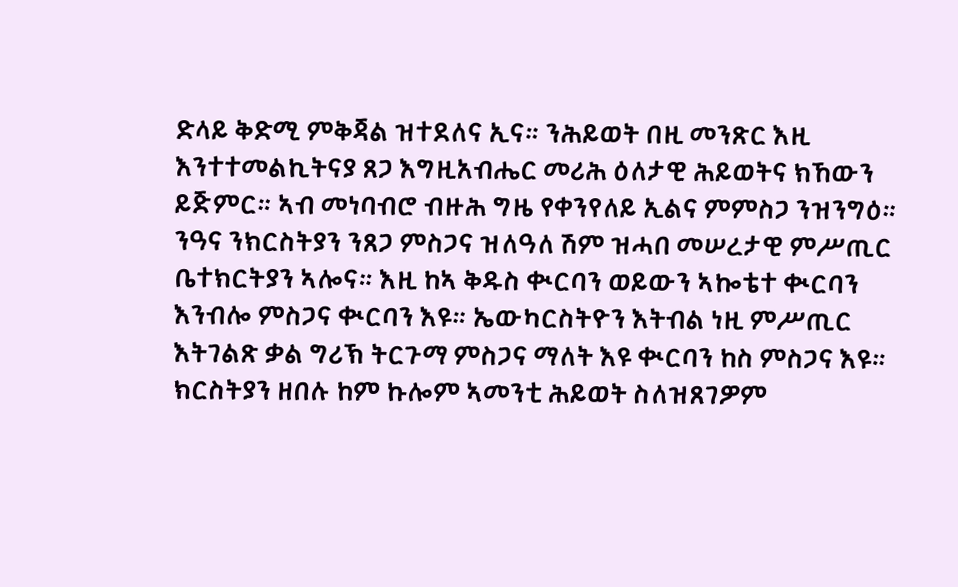ድላይ ቅድሚ ምቅጃል ዝተደለና ኢና። ንሕይወት በዚ መንጽር እዚ እንተተመልኪትናያ ጸጋ እግዚአብሔር መሪሕ ዕለታዊ ሕይወትና ክኸውን ይጅምር። ኣብ መነባብሮ ብዙሕ ግዜ የቀንየለይ ኢልና ምምስጋ ንዝንግዕ።
ንዓና ንክርስትያን ንጸጋ ምስጋና ዝለዓለ ሽም ዝሓበ መሠረታዊ ምሥጢር ቤተክርትያን ኣሎና። እዚ ከኣ ቅዱስ ቊርባን ወይውን ኣኰቴተ ቊርባን እንብሎ ምስጋና ቊርባን እዩ። ኤውካርስትዮን እትብል ነዚ ምሥጢር እትገልጽ ቃል ግሪኽ ትርጉማ ምስጋና ማለት እዩ ቊርባን ከስ ምስጋና እዩ። ክርስትያን ዘበሉ ከም ኩሎም ኣመንቲ ሕይወት ስለዝጸገዎም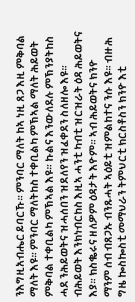ንእግዚአብሔር ይባርኹ። ምንባር ማለት ከኣ ነዚ ጸጋ እዚ ምቅባል ማለት እዩ። ምንባር ማለትከስ ተቀቢልካ ምኽኣል ማለት ሕይወት ምቅባል ተቀቢልካ ምኽኣል እዩ። ኩልና እንውለደሉ ምኽንያትከስ ሓደ ንሕይወትና ዝሓሰበን ዝደለየን ዝፈቀደን ስለዘሎ እዩ። ብሕይወት እንክነብርከስ እዚኣ ሓንቲ ካብቲ ዝርዝራት ዕዳ ሕይወትና እያ። ክስቈሩና ዘለዎም ዕዳታት እዮም። ኣብ ሕይወትና ክንዮ ማንም ሰብ ብጸጋኡ ብንጹሓት ኣዕይቲ ዝምልከተና ንሱ እዩ። ብዙሕ ግዜ ኰስኰስቲ መማህራን ትምህርቲ ክርስቶስን ክንዮ እቲ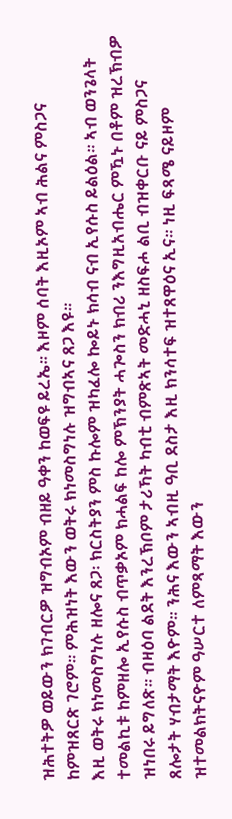ዝሕተትዎ ወይውን ክገብርዎ ዝግብኦም ብዘይ ዓቀን ከወፍዩ ይረኤ። እዞም ሰባት እዚኦም ኣብ ሕልና ምስጋና ከምዝጸርጽ ገሮም። ምሕዝነት እውን ወትሩ ክነመስግነሉ ዝግብኣና ጸጋ እዩ።
እዚ ወትሩ ክነመስግነሉ ዘሎና ጸጋ፡ ክርስትያን ምስ ኩሎም ዝካፈሎ ኰይኑ ክሳብ ናብ ኢየሱስ ይልዕል። ኣብ ወንጌላት ተመልኪቱ ከምዘሎ ኢየሱስ ብጥቃኦም ክሓልፍ ከሎ ምኽንያት ሓጐስን ክብሪ ንእግዚአብሔር ምዃኑ በቶም ዝረኽብዎ ዝነበሩ ይግለጽ። ብዛዕባ ልደት እንረኽቦም ታሪኻት ካብቲ ብምጽኣት መድሓኒ ዘስፍሖ ልቢ ብዝቀርቡ ናይ ምስጋና ጸሎታት ሃብታማት እዮም። ንሕና እውን ኣብዚ ዓቢ ደስታ እዚ ክንሳተፍ ዝተጸዋዕና ኢና። ነዚ ፍጻሜ ናይዞም ዝተመልክትናዮም ዓሠርተ ለምጻማት እውን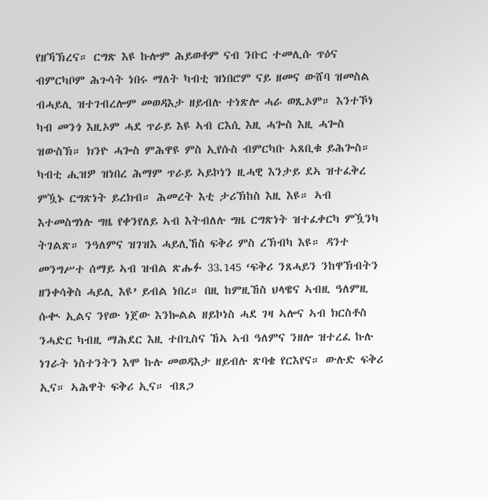የዘኻኽረና። ርግጽ እዩ ኩሎም ሕይወቶም ናብ ንቡር ተመሊሱ ጥዕና ብምርካቦም ሕጉሳት ነበሩ ማለት ካብቲ ዝነበሮም ናይ ዘመና ውሸባ ዝመስል ብሓይሊ ዝተገብረሎም መወዳእታ ዘይብሉ ተነጽሎ ሓራ ወጺኦም። እንተኾነ ካብ መንጎ እዚኦም ሓደ ጥራይ እዩ ኣብ ርእሲ እዚ ሓጐስ እዚ ሓጐስ ዝውስኽ። ክንዮ ሓጐስ ምሕዋዩ ምስ ኢየሱስ ብምርካቡ ኣጸቢቁ ይሕጐስ። ካብቲ ሒዝዎ ዝነበረ ሕማም ጥራይ ኣይኮነን ዚሓዊ እንታይ ደኣ ዝተፈቅረ ምዃኑ ርግጽነት ይረክብ። ሕመረት እቲ ታሪኽከስ እዚ እዩ። ኣብ እተመስግነሉ ግዜ የቀንየለይ ኣብ እትብለሉ ግዜ ርግጽነት ዝተፈቀርካ ምዃንካ ትገልጽ። ንዓለምና ዝገዝእ ሓይሊኸስ ፍቅሪ ምስ ረኽብካ እዩ። ዳንተ መንግሥተ ሰማይ ኣብ ዝብል ጽሑፉ 33.145 ‘ፍቅሪ ንጸሓይን ንከዋኽብትን ዘንቀሳቅስ ሓይሊ እዩ’ ይብል ነበረ። በዚ ከምዚኸስ ህላዌና ኣብዚ ዓለምዚ ሱቊ ኢልና ንየው ነጀው እንኰልል ዘይኮነስ ሓደ ገዛ ኣሎና ኣብ ክርስቶስ ንሓድር ካብዚ ማሕደር እዚ ተበጊስና ኸኣ ኣብ ዓለምና ንዘሎ ዝተረፈ ኩሉ ነገራት ነስተንትን እሞ ኩሉ መወዳእታ ዘይብሉ ጽባቄ የርእየና። ውሉድ ፍቅሪ ኢና። ኣሕዋት ፍቅሪ ኢና። ብጸጋ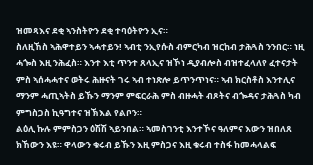ዝመጻእና ደቂ ኣንስትዮን ደቂ ተባዕትዮን ኢና።
ስለዚኸስ ኣሕዋተይን ኣሓተይን! ኣብቲ ንኢየሱስ ብምርካብ ዝርከብ ታሕጓስ ንንበር። ነዚ ሓጐስ እዚ ንሕፈስ። እንተ እቲ ጥንተ ጸላኢና ዝኾነ ዲያብሎስ ብዝተፈላለየ ፈተናታት ምስ ኣሰሓሓተና ወትሩ ሕዙናት ገሩ ኣብ ተነጽሎ ይጥንጥነና። ኣብ ክርስቶስ እንተሊና ማንም ሓጢኣትስ ይኹን ማንም ምፍርራሕ ምስ ብዙሓት ብጾትና ብጐዳና ታሕጓስ ካብ ምግስጋስ ኪዓግተና ዝኽእል የልቦን።
ልዕሊ ኩሉ ምምስጋን ዕሽሽ ኣይንበል። ኣመስገንቲ እንተኾና ዓለምና እውን ዝበለጸ ክኸውን እዩ። ዋላውን ቁሩብ ይኹን እዚ ምስጋና እዚ ቁሩብ ተስፋ ከመሓላልፍ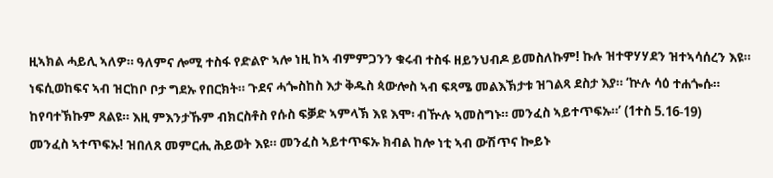ዚኣክል ሓይሊ ኣለዎ። ዓለምና ሎሚ ተስፋ የድልዮ ኣሎ ነዚ ከኣ ብምምጋንን ቁሩብ ተስፋ ዘይንህብዶ ይመስለኩም! ኩሉ ዝተዋሃሃደን ዝተኣሳሰረን እዩ። ነፍሲወከፍና ኣብ ዝርከቦ ቦታ ግደኡ የበርክት። ጉደና ሓጐስከስ እታ ቅዱስ ጳውሎስ ኣብ ፍጻሜ መልእኽታቱ ዝገልጻ ደስታ እያ። ‘ኵሉ ሳዕ ተሐጐሱ። ከየባተኽኩም ጸልዩ። እዚ ምእንታኹም ብክርስቶስ የሱስ ፍቓድ ኣምላኽ እዩ እሞ፡ ብዅሉ ኣመስግኑ። መንፈስ ኣይተጥፍኡ።’ (1ተስ 5.16-19)
መንፈስ ኣተጥፍኡ! ዝበለጸ መምርሒ ሕይወት እዩ። መንፈስ ኣይተጥፍኡ ክብል ከሎ ነቲ ኣብ ውሽጥና ኰይኑ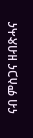ናብ ምስጋና ዘብጽሓና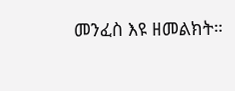መንፈስ እዩ ዘመልክት።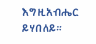እግዚአብሔር ይሃበለይ።